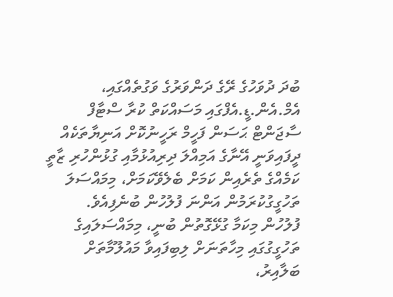ބުދަ ދުވަހުގެ ރޭގެ ދަންވަރުގެ ވަގުތެއްގައި، އެމް.އެން.ޑީ.އެފްގައި މަސައްކަތް ކުރާ ސްޓާފް ސާޖަންޓް ޙަސަން ފަހީމް ރަހީނުކޮށް އަނިޔާތަކެއް ދީފައިވަނީ އޭނާގެ އަމިއްލަ ދިރިއުޅުމާއި ގުޅުންހުރި ޒާތީ ކަމެއްގެ ތެރެއިން ކަމަށް ބެލެވޭކަމަށް، މިމައްސަލަ ތަހުގީގުކުރަމުން އަންނަ ފުލުހުން ބުނެފިއެވެ.
ފުލުހުން މިކަމާ ގުޅޭގޮތުން ބުނީ، މިމައްސަލައިގެ ތަހުގީގުގައި މިހާތަނަށް ލިބިފައިވާ މައުލޫމާތަށް ބަލާއިރު،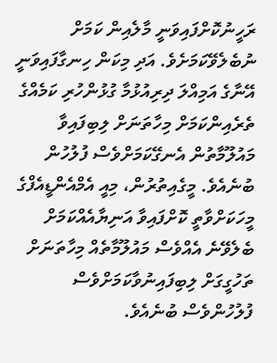ރަހީނުކޮށްފައިވަނީ މާލެއިން ކަމަށް ނުބެލެވޭކަމަށެވެ. އަދި މިކަން ހިނގާފައިވަނީ އޭނާގެ އަމިއްލަ ދިރިއުޅުމާ ގުޅުންހުރި ކަމެއްގެ ތެރެއިންކަމަށް މިހާތަނަށް ލިބިފައިވާ މައުލޫމާތުން އެނގޭކަމަށްވެސް ފުލުހުން ބުނެއެވެ. މީގެއިތުރުން، މިއީ އެމްއެންޑީއެފްގެ މީހަކަށްވާތީ ކޮށްފައިވާ އަނިޔާއެއްކަމަށް ބެލެވޭނެ އެއްވެސް މައުލޫމާތެއް މިހާތަނަށް ތަހުގީގަށް ލިބިފައިނުވާކަމަށްވެސް ފުލުހުންވެސް ބުނެއެވެ.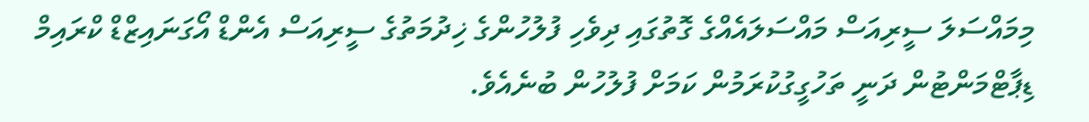މިމައްސަލަ ސީރިއަސް މައްސަލައެއްގެ ގޮތުގައި ދިވެހި ފުލުހުންގެ ޚިދުމަތުގެ ސީރިއަސް އެންޑް އޯގަނައިޒްޑް ކްރައިމް ޑިޕާޓްމަންޓުން ދަނީ ތަހުގީގުކުރަމުން ކަމަށް ފުލުހުން ބުނެއެވެ.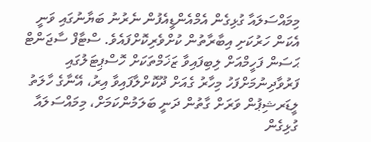މިމައްސަލައާ ގުޅިގެން އެމްއެންޑީއެފުން ނެރުނު ބަޔާނުގައި ވަނީ އެކަން ހަރުކަށި އިބާރާތުން ކުށްވެރިކޮށްފައެވެ. ސްޓާފް ސާޖަންޓް ޙަސަން ފަހީމްއަށް ލިބިފައިވާ ޒަޚަމްތަކަށް ހޮސްޕިޓަލުގައި ފަރުވާދިނުމަށްފަހު މިހާރު ގެއަށް ދޫކޮށްލާފައިވާ އިރު، އޭނާގެ ހާލަތު ލީޑަރޝިޕުން ވަރަށް ގާތުން ދަނީ ބަލަމުންކަމަށް، މިމައްސަލައާ ގުޅިގެން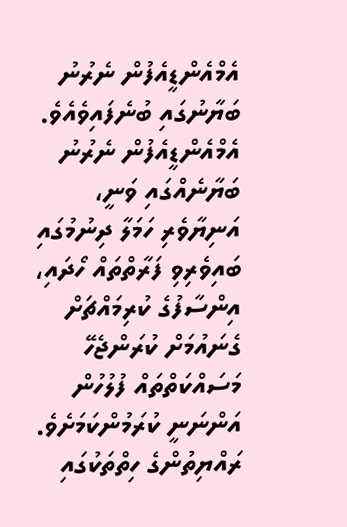އެމްއެންޑީއެފުން ނެރުނު ބަޔާނުގައި ބުނެފައިވެއެވެ. އެމްއެންޑީއެފުން ނެރުނު ބަޔާނެއްގައި ވަނީ، އަނިޔާވެރި ހަމަލާ ދިނުމުގައި ބައިވެރިވި ފަރާތްތައް ހޯދައި، އިންސާފުގެ ކުރިމައްޗަށް ގެނައުމަށް ކުރަންޖެހޭ މަސައްކަތްތައް ފުލުހުން އަންނަނީ ކުރަމުންކަމަށެވެ. ރައްޔިތުންގެ ހިތްތަކުގައި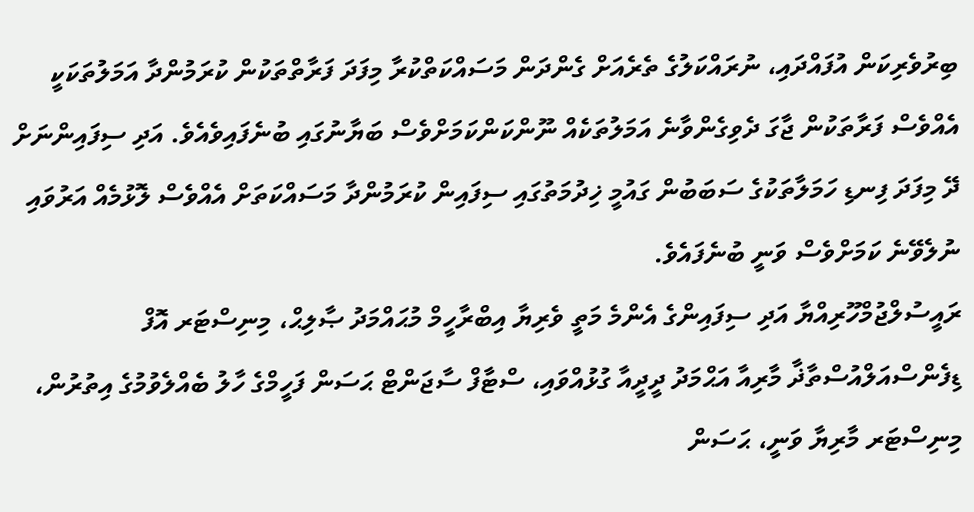ބިރުވެރިކަން އުފައްދައި، ނުރައްކަލުގެ ތެރެއަށް ގެންދަން މަސައްކަތްކުރާ މިފަދަ ފަރާތްތަކުން ކުރަމުންދާ އަމަލުތަކަކީ އެއްވެސް ފަރާތަކުން ޖާގަ ދެވިގެންވާނެ އަމަލުތަކެއް ނޫންކަންކަމަށްވެސް ބަޔާނުގައި ބުނެފައިވެއެވެ. އަދި ސިފައިންނަށް ދޭ މިފަދަ ފިނޑި ހަމަލާތަކުގެ ސަބަބުން ގައުމީ ޚިދުމަތުގައި ސިފައިން ކުރަމުންދާ މަސައްކަތަށް އެއްވެސް ލޮޅުމެއް އަރުވައި ނުލެވޭނެ ކަމަށްވެސް ވަނީ ބުނެފައެވެ.
ރައީސުލްޖުމްހޫރިއްޔާ އަދި ސިފައިންގެ އެންމެ މަތީ ވެރިޔާ އިބްރާހީމް މުޙައްމަދު ޞާލިޙް، މިނިސްޓަރ އޮފް ޑިފެންސްއަލްއުސްތާޛާ މާރިއާ އަޙްމަދު ދީދީއާ ގުޅުއްވައި، ސްޓާފް ސާޖަންޓް ޙަސަން ފަހީމްގެ ހާލު ބެއްލެވުމުގެ އިތުރުން، މިނިސްޓަރ މާރިޔާ ވަނީ، ޙަސަން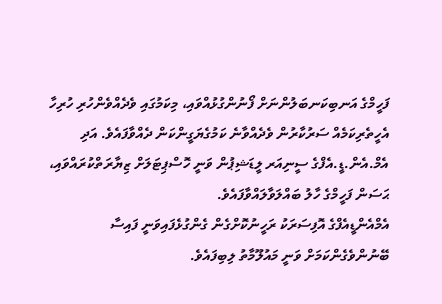ފަހީމްގެ އަނބިކަނބަލުންނަށް ފޯނުންގުޅުއްވައި، މިކަމުގައި ވެދެއްވެންހުރި ހުރިހާ އެހީތެރިކަމެއް ސަރުކާރުން ވެދެއްވާނެ ކަމުގެޔަގީންކަން ދެއްވާފައެވެ. އަދި އެމް.އެން.ޑީ.އެފްގެ ސީނިއަރ ލީޑަޝިޕުން ވަނީ ހޮސްޕިޓަލަށް ޒިޔާރަތްކުރައްވައި، ޙަސަން ފަހީމްގެ ހާލު ބައްލަވާލައްވާފައެވެ.
އެމްއެންޑީއެފްގެ އޮފިސަރަކު ރަހީނުކޮށްގެން ގެންގުޅެފައިވަނީ ފައިސާ ބޭނުންވެގެންކަމަށް ވަނީ މައުލޫމާތު ލިބިފައެވެ.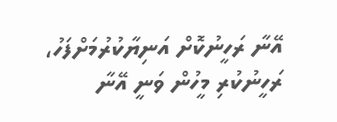އޭނާ ރަހީނުކޮށް އަނިޔާކުރުމަށްފަހު، ރަހީނުކުރި މީހުން ވަނީ އޭނާ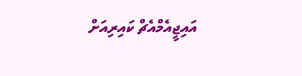އައިޖީއެމްއެޗް ކައިރިއަށް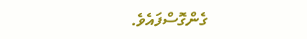ގެންގޮސްފައެވެ.